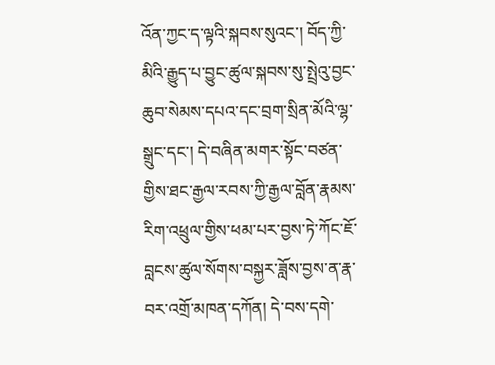འོན་ཀྱང་ད་ལྟའི་སྐབས་སུའང་། བོད་ཀྱི་མིའི་རྒྱུད་པ་བྱུང་ཚུལ་སྐབས་སུ་སྤྲེའུ་བྱང་ཆུབ་སེམས་དཔའ་དང་བྲག་སྲིན་མོའི་ལྷ་སྒྲུང་དང་། དེ་བཞིན་མགར་སྟོང་བཙན་གྱིས་ཐང་རྒྱལ་རབས་ཀྱི་རྒྱལ་བློན་རྣམས་རིག་འཕྲུལ་གྱིས་ཕམ་པར་བྱས་ཏེ་ཀོང་ཇོ་བླངས་ཚུལ་སོགས་བསྐྱར་ཟློས་བྱས་ན་རྣ་བར་འགྲོ་མཁན་དཀོན། དེ་བས་དགེ་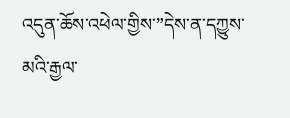འདུན་ཆོས་འཕེལ་གྱིས་”དེས་ན་དཀྱུས་མའི་རྒྱལ་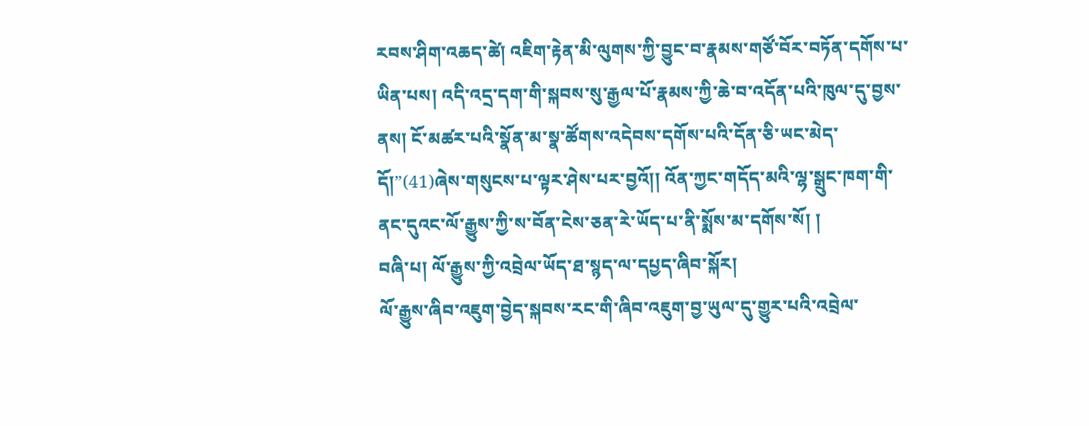རབས་ཤིག་འཆད་ཚེ། འཇིག་རྟེན་མི་ལུགས་ཀྱི་བྱུང་བ་རྣམས་གཙོ་བོར་བཏོན་དགོས་པ་ཡིན་པས། འདི་འདྲ་དག་གི་སྐབས་སུ་རྒྱལ་པོ་རྣམས་ཀྱི་ཆེ་བ་འདོན་པའི་ཁུལ་དུ་བྱས་ནས། ངོ་མཚར་པའི་སྣོན་མ་སྣ་ཚོགས་འདེབས་དགོས་པའི་དོན་ཅི་ཡང་མེད་དོ།”(41)ཞེས་གསུངས་པ་ལྟར་ཤེས་པར་བྱའོ།། འོན་ཀྱང་གདོད་མའི་ལྷ་སྒྲུང་ཁག་གི་ནང་དུའང་ལོ་རྒྱུས་ཀྱི་ས་བོན་ངེས་ཅན་རེ་ཡོད་པ་ནི་སྨོས་མ་དགོས་སོ། །
བཞི་པ། ལོ་རྒྱུས་ཀྱི་འབྲེལ་ཡོད་ཐ་སྙད་ལ་དཔྱད་ཞིབ་སྐོར།
ལོ་རྒྱུས་ཞིབ་འཇུག་བྱེད་སྐབས་རང་གི་ཞིབ་འཇུག་བྱ་ཡུལ་དུ་གྱུར་པའི་འབྲེལ་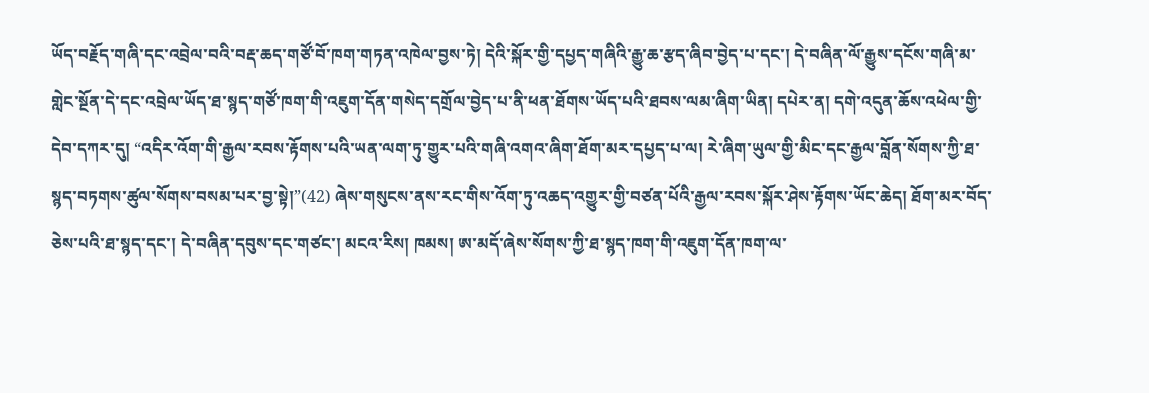ཡོད་བརྗོད་གཞི་དང་འབྲེལ་བའི་བརྡ་ཆད་གཙོ་བོ་ཁག་གཏན་འཁེལ་བྱས་ཏེ། དེའི་སྐོར་གྱི་དཔྱད་གཞིའི་རྒྱུ་ཆ་རྩད་ཞིབ་བྱེད་པ་དང་། དེ་བཞིན་ལོ་རྒྱུས་དངོས་གཞི་མ་གླེང་སྔོན་དེ་དང་འབྲེལ་ཡོད་ཐ་སྙད་གཙོ་ཁག་གི་འཇུག་དོན་གསེད་དགྲོལ་བྱེད་པ་ནི་ཕན་ཐོགས་ཡོད་པའི་ཐབས་ལམ་ཞིག་ཡིན། དཔེར་ན། དགེ་འདུན་ཆོས་འཕེལ་གྱི་དེབ་དཀར་དུ། “འདིར་འོག་གི་རྒྱལ་རབས་རྟོགས་པའི་ཡན་ལག་ཏུ་གྱུར་པའི་གཞི་འགའ་ཞིག་ཐོག་མར་དཔྱད་པ་ལ། རེ་ཞིག་ཡུལ་གྱི་མིང་དང་རྒྱལ་བློན་སོགས་ཀྱི་ཐ་སྙད་བཏགས་ཚུལ་སོགས་བསམ་པར་བྱ་སྟེ།”(42) ཞེས་གསུངས་ནས་རང་གིས་འོག་ཏུ་འཆད་འགྱུར་གྱི་བཙན་པོའི་རྒྱལ་རབས་སྐོར་ཤེས་རྟོགས་ཡོང་ཆེད། ཐོག་མར་བོད་ཅེས་པའི་ཐ་སྙད་དང་། དེ་བཞིན་དབུས་དང་གཙང་། མངའ་རིས། ཁམས། ཨ་མདོ་ཞེས་སོགས་ཀྱི་ཐ་སྙད་ཁག་གི་འཇུག་དོན་ཁག་ལ་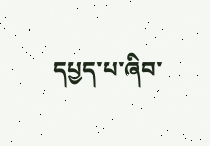དཔྱད་པ་ཞིབ་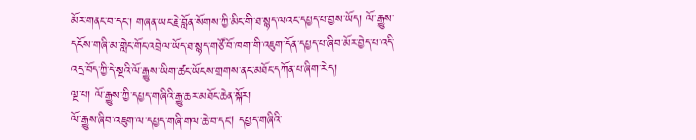མོར་གནང་བ་དང་། གཞན་ཡང་རྗེ་བློན་སོགས་ཀྱི་མིང་གི་ཐ་སྙད་ལའང་དཔྱད་པ་བྱས་ཡོད། ལོ་རྒྱུས་དངོས་གཞི་མ་གླེང་གོང་འབྲེལ་ཡོད་ཐ་སྙད་གཙོ་བོ་ཁག་གི་འཇུག་དོན་དཔྱད་པ་ཞིབ་མོར་བྱེད་པ་འདི་འདྲ་བོད་ཀྱི་དེ་སྔའི་ལོ་རྒྱུས་ཡིག་ཚང་ཡོངས་གྲགས་ནང་མཐོང་དཀོན་པ་ཞིག་རེད།
ལྔ་པ། ལོ་རྒྱུས་ཀྱི་དཔྱད་གཞིའི་རྒྱུ་ཆར་མཐོང་ཆེན་སྐོར།
ལོ་རྒྱུས་ཞིབ་འཇུག་ལ་དཔྱད་གཞི་གལ་ཆེ་བ་དང། དཔྱད་གཞིའི་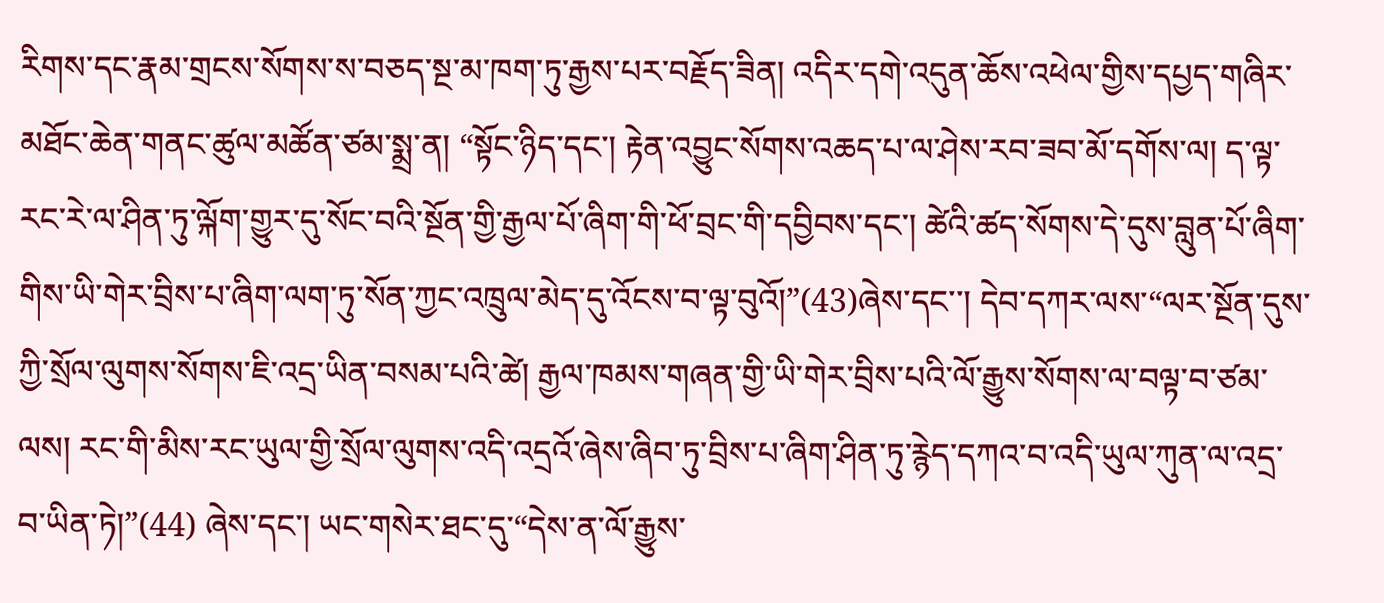རིགས་དང་རྣམ་གྲངས་སོགས་ས་བཅད་སྔ་མ་ཁག་ཏུ་རྒྱས་པར་བརྗོད་ཟིན། འདིར་དགེ་འདུན་ཆོས་འཕེལ་གྱིས་དཔྱད་གཞིར་མཐོང་ཆེན་གནང་ཚུལ་མཚོན་ཙམ་སྨྲ་ན། “སྟོང་ཉིད་དང་། རྟེན་འབྱུང་སོགས་འཆད་པ་ལ་ཤེས་རབ་ཟབ་མོ་དགོས་ལ། ད་ལྟ་རང་རེ་ལ་ཤིན་ཏུ་ལྐོག་གྱུར་དུ་སོང་བའི་སྔོན་གྱི་རྒྱལ་པོ་ཞིག་གི་ཕོ་བྲང་གི་དབྱིབས་དང་། ཚེའི་ཚད་སོགས་དེ་དུས་བླུན་པོ་ཞིག་གིས་ཡི་གེར་བྲིས་པ་ཞིག་ལག་ཏུ་སོན་ཀྱང་འཁྲུལ་མེད་དུ་འོངས་བ་ལྟ་བུའོ།”(43)ཞེས་དང་་། དེབ་དཀར་ལས་“ལར་སྔོན་དུས་ཀྱི་སྲོལ་ལུགས་སོགས་ཇི་འདྲ་ཡིན་བསམ་པའི་ཚེ། རྒྱལ་ཁམས་གཞན་གྱི་ཡི་གེར་བྲིས་པའི་ལོ་རྒྱུས་སོགས་ལ་བལྟ་བ་ཙམ་ལས། རང་གི་མིས་རང་ཡུལ་གྱི་སྲོལ་ལུགས་འདི་འདྲའོ་ཞེས་ཞིབ་ཏུ་བྲིས་པ་ཞིག་ཤིན་ཏུ་རྙེད་དཀའ་བ་འདི་ཡུལ་ཀུན་ལ་འདྲ་བ་ཡིན་ཏེ།”(44) ཞེས་དང་། ཡང་གསེར་ཐང་དུ་“དེས་ན་ལོ་རྒྱུས་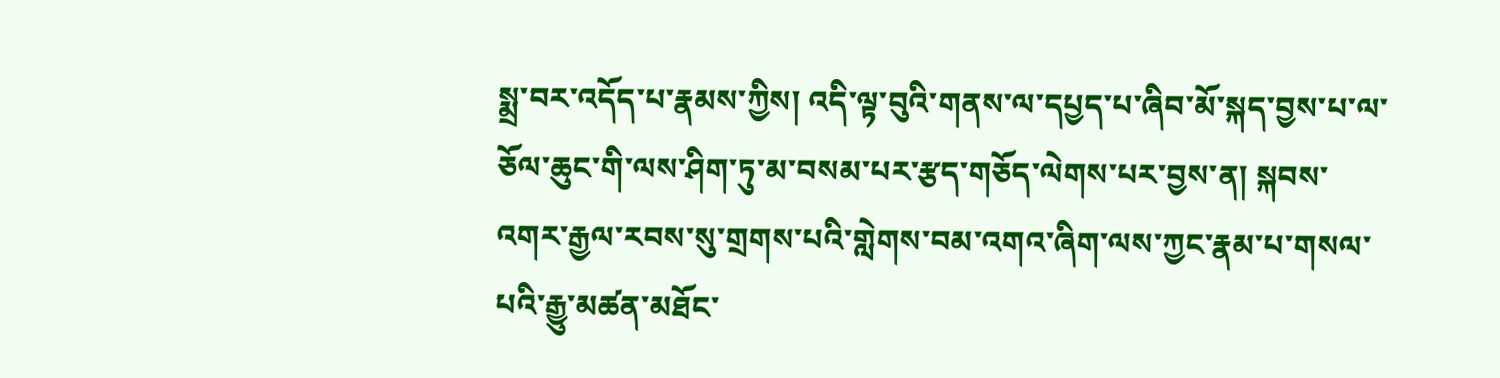སྨྲ་བར་འདོད་པ་རྣམས་ཀྱིས། འདི་ལྟ་བུའི་གནས་ལ་དཔྱད་པ་ཞིབ་མོ་སྐད་བྱས་པ་ལ་ཅོལ་ཆུང་གི་ལས་ཤིག་ཏུ་མ་བསམ་པར་རྩད་གཅོད་ལེགས་པར་བྱས་ན། སྐབས་འགར་རྒྱལ་རབས་སུ་གྲགས་པའི་གླེགས་བམ་འགའ་ཞིག་ལས་ཀྱང་རྣམ་པ་གསལ་པའི་རྒྱུ་མཚན་མཐོང་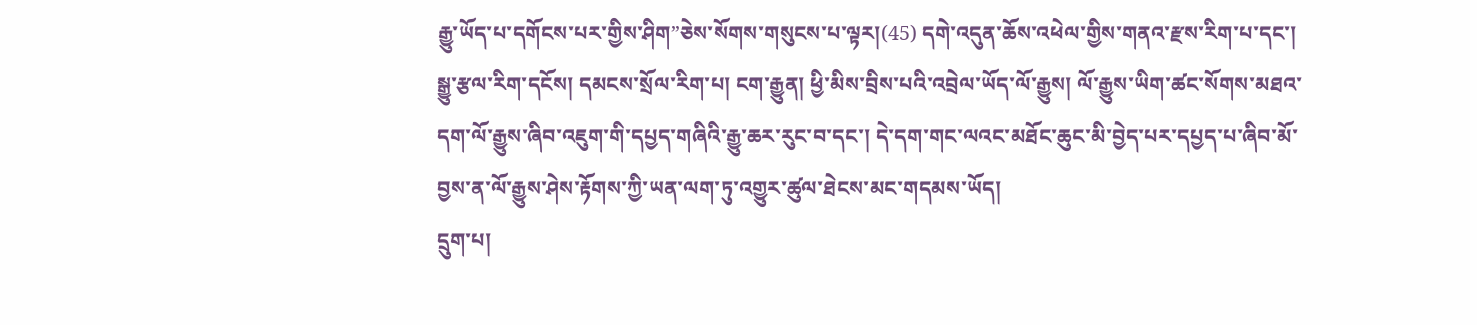རྒྱུ་ཡོད་པ་དགོངས་པར་གྱིས་ཤིག”ཅེས་སོགས་གསུངས་པ་ལྟར།(45) དགེ་འདུན་ཆོས་འཕེལ་གྱིས་གནའ་རྫས་རིག་པ་དང་། སྒྱུ་རྩལ་རིག་དངོས། དམངས་སྲོལ་རིག་པ། ངག་རྒྱུན། ཕྱི་མིས་བྲིས་པའི་འབྲེལ་ཡོད་ལོ་རྒྱུས། ལོ་རྒྱུས་ཡིག་ཚང་སོགས་མཐའ་དག་ལོ་རྒྱུས་ཞིབ་འཇུག་གི་དཔྱད་གཞིའི་རྒྱུ་ཆར་རུང་བ་དང་། དེ་དག་གང་ལའང་མཐོང་ཆུང་མི་བྱེད་པར་དཔྱད་པ་ཞིབ་མོ་བྱས་ན་ལོ་རྒྱུས་ཤེས་རྟོགས་ཀྱི་ཡན་ལག་ཏུ་འགྱུར་ཚུལ་ཐེངས་མང་གདམས་ཡོད།
དྲུག་པ།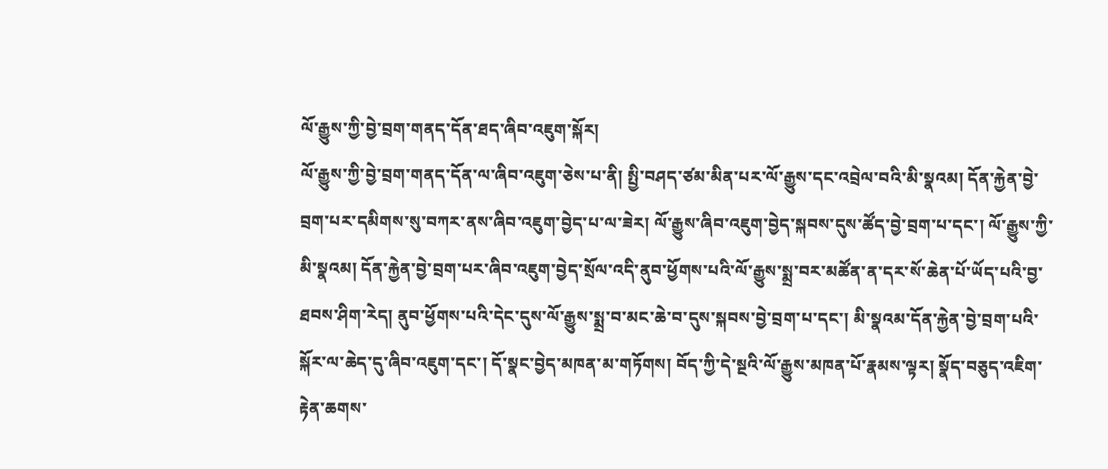ལོ་རྒྱུས་ཀྱི་བྱེ་བྲག་གནད་དོན་ཐད་ཞིབ་འཇུག་སྐོར།
ལོ་རྒྱུས་ཀྱི་བྱེ་བྲག་གནད་དོན་ལ་ཞིབ་འཇུག་ཅེས་པ་ནི། སྤྱི་བཤད་ཙམ་མིན་པར་ལོ་རྒྱུས་དང་འབྲེལ་བའི་མི་སྣའམ། དོན་རྐྱེན་བྱེ་བྲག་པར་དམིགས་སུ་བཀར་ནས་ཞིབ་འཇུག་བྱེད་པ་ལ་ཟེར། ལོ་རྒྱུས་ཞིབ་འཇུག་བྱེད་སྐབས་དུས་ཚོད་བྱེ་བྲག་པ་དང་། ལོ་རྒྱུས་ཀྱི་མི་སྣའམ། དོན་རྐྱེན་བྱེ་བྲག་པར་ཞིབ་འཇུག་བྱེད་སྲོལ་འདི་ནུབ་ཕྱོགས་པའི་ལོ་རྒྱུས་སྨྲ་བར་མཚོན་ན་དར་སོ་ཆེན་པོ་ཡོད་པའི་བྱ་ཐབས་ཤིག་རེད། ནུབ་ཕྱོགས་པའི་དེང་དུས་ལོ་རྒྱུས་སྨྲ་བ་མང་ཆེ་བ་དུས་སྐབས་བྱེ་བྲག་པ་དང་། མི་སྣའམ་དོན་རྐྱེན་བྱེ་བྲག་པའི་སྐོར་ལ་ཆེད་དུ་ཞིབ་འཇུག་དང་། དོ་སྣང་བྱེད་མཁན་མ་གཏོགས། བོད་ཀྱི་དེ་སྔའི་ལོ་རྒྱུས་མཁན་པོ་རྣམས་ལྟར། སྣོད་བཅུད་འཇིག་རྟེན་ཆགས་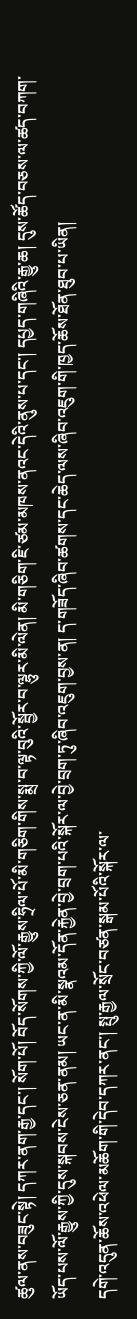ཚུལ་ནས་བཟུང་སྟེ། དཀར་ནག་རྒྱ་དང་། སོག་པོ། བོད་སོགས་ཀྱི་ལོ་རྒྱུས་ཧྲིལ་པོ་མི་གཅིག་གིས་སྨྲ་བ་ལྟ་བུའི་སྦྱོར་བ་ལྷུར་མི་ལེན། མི་གཅིག་ཇི་ཙམ་མཁས་ནའང་དེའི་ནུས་པ་དང་། དཔྱད་གཞིའི་རྒྱུ་ཆ། དུས་ཚོད་བཅས་ལ་ཚད་བཀག་ཡོད་པས་ལོ་རྒྱུས་ཀྱི་དུས་སྐབས་ངེས་ཅན་ནམ། ཡང་ན་མི་སྣའམ་དོན་རྐྱེན་བྱེ་བྲག་པའི་སྐོར་ལ་བྱེ་བྲག་ཏུ་ཞིབ་འཇུག་བྱས་ན། ད་གཟོད་ཞིབ་ཚགས་དང་ཆེད་ལས་ཞིབ་འཇུག་གི་ཁྱད་ཆོས་ཐོན་ཐུབ་པ་ཡིན།
དགེ་འདུན་ཆོས་འཕེལ་མཆོག་གི་དེབ་དཀར་ནང་། སྤུ་རྒྱལ་སྲོང་བཙན་སྒམ་པོའི་སྐོར་ལ་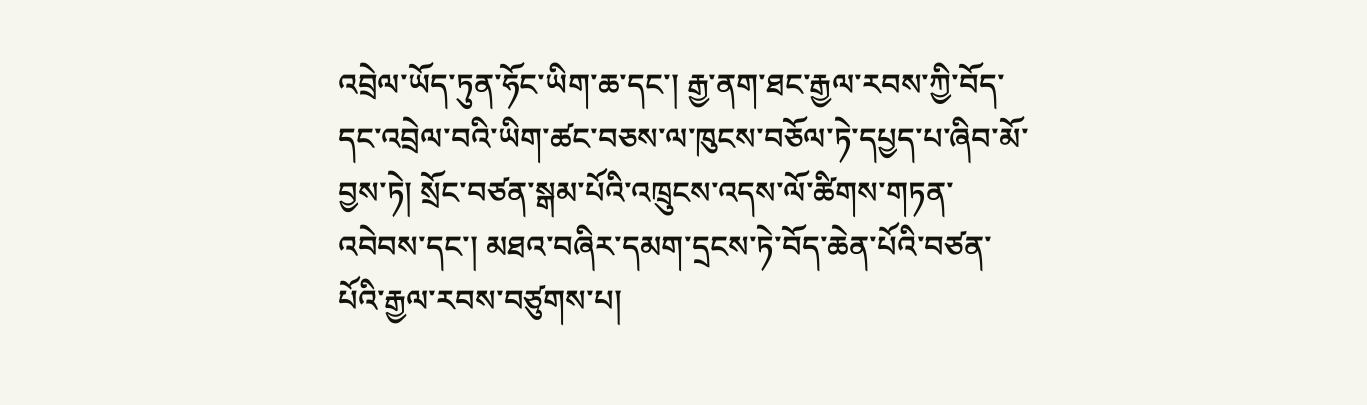འབྲེལ་ཡོད་ཏུན་ཧོང་ཡིག་ཆ་དང་། རྒྱ་ནག་ཐང་རྒྱལ་རབས་ཀྱི་བོད་དང་འབྲེལ་བའི་ཡིག་ཚང་བཅས་ལ་ཁུངས་བཅོལ་ཏེ་དཔྱད་པ་ཞིབ་མོ་བྱས་ཏེ། སྲོང་བཙན་སྒམ་པོའི་འཁྲུངས་འདས་ལོ་ཚིགས་གཏན་འབེབས་དང་། མཐའ་བཞིར་དམག་དྲངས་ཏེ་བོད་ཆེན་པོའི་བཙན་པོའི་རྒྱལ་རབས་བཙུགས་པ།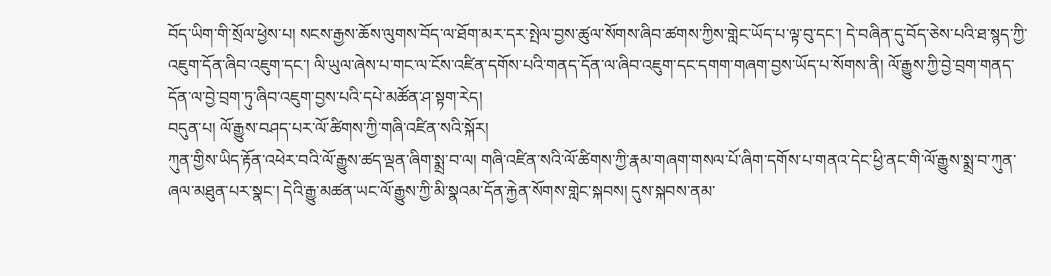བོད་ཡིག་གི་སྲོལ་ཕྱེས་པ། སངས་རྒྱས་ཆོས་ལུགས་བོད་ལ་ཐོག་མར་དར་སྤེལ་བྱས་ཚུལ་སོགས་ཞིབ་ཚགས་ཀྱིས་གླེང་ཡོད་པ་ལྟ་བུ་དང་། དེ་བཞིན་དུ་བོད་ཅེས་པའི་ཐ་སྙད་ཀྱི་འཇུག་དོན་ཞིབ་འཇུག་དང་། ལི་ཡུལ་ཞེས་པ་གང་ལ་ངོས་འཛིན་དགོས་པའི་གནད་དོན་ལ་ཞིབ་འཇུག་དང་དགག་གཞག་བྱས་ཡོད་པ་སོགས་ནི། ལོ་རྒྱུས་ཀྱི་བྱེ་བྲག་གནད་དོན་ལ་བྱེ་བྲག་ཏུ་ཞིབ་འཇུག་བྱས་པའི་དཔེ་མཚོན་ཤ་སྟག་རེད།
བདུན་པ། ལོ་རྒྱུས་བཤད་པར་ལོ་ཚིགས་ཀྱི་གཞི་འཛིན་སའི་སྐོར།
ཀུན་གྱིས་ཡིད་རྟོན་འཕེར་བའི་ལོ་རྒྱུས་ཚད་ལྡན་ཞིག་སྨྲ་བ་ལ། གཞི་འཛིན་སའི་ལོ་ཚིགས་ཀྱི་རྣམ་གཞག་གསལ་པོ་ཞིག་དགོས་པ་གནའ་དེང་ཕྱི་ནང་གི་ལོ་རྒྱུས་སྨྲ་བ་ཀུན་ཞལ་མཐུན་པར་སྣང་། དེའི་རྒྱུ་མཚན་ཡང་ལོ་རྒྱུས་ཀྱི་མི་སྣའམ་དོན་རྐྱེན་སོགས་གླེང་སྐབས། དུས་སྐབས་ནམ་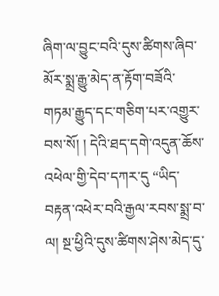ཞིག་ལ་བྱུང་བའི་དུས་ཚིགས་ཞིབ་མོར་སྨྲ་རྒྱུ་མེད་ན་རྟོག་བཟོའི་གཏམ་རྒྱུད་དང་གཅིག་པར་འགྱུར་བས་སོ། ། དེའི་ཐད་དགེ་འདུན་ཆོས་འཕེལ་གྱི་དེབ་དཀར་དུ “ཡིད་བརྟན་འཕེར་བའི་རྒྱལ་རབས་སྨྲ་བ་ལ། སྔ་ཕྱིའི་དུས་ཚིགས་ཤེས་མེད་དུ་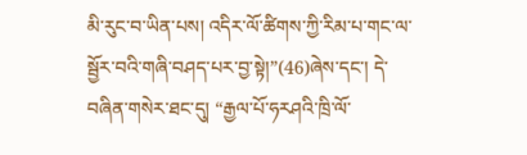མི་རུང་བ་ཡིན་པས། འདིར་ལོ་ཚིགས་ཀྱི་རིམ་པ་གང་ལ་སྦྱོར་བའི་གཞི་བཤད་པར་བྱ་སྟེ།”(46)ཞེས་དང་། དེ་བཞིན་གསེར་ཐང་དུ། “རྒྱལ་པོ་ཧརཤའི་ཁྲི་ལོ་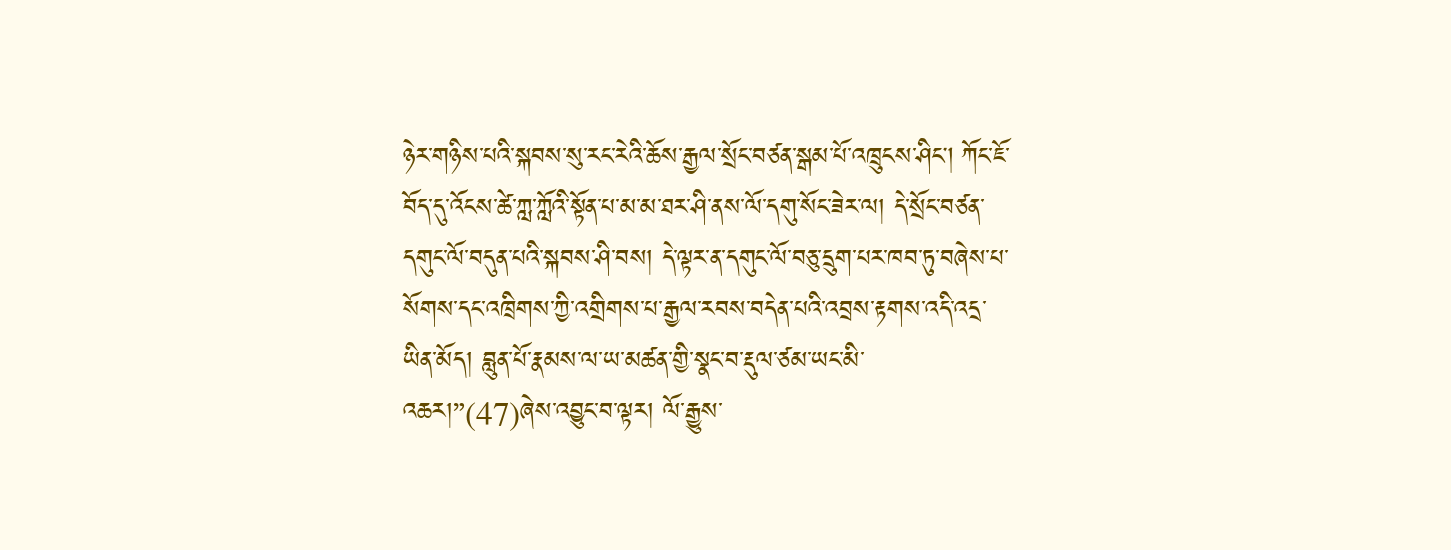ཉེར་གཉིས་པའི་སྐབས་སུ་རང་རེའི་ཆོས་རྒྱལ་སྲོང་བཙན་སྒམ་པོ་འཁྲུངས་ཤིང། ཀོང་ཇོ་བོད་དུ་འོངས་ཚེ་ཀླ་ཀློའི་སྟོན་པ་མ་མ་ཐར་ཤི་ནས་ལོ་དགུ་སོང་ཟེར་ལ། དེ་སྲོང་བཙན་དགུང་ལོ་བདུན་པའི་སྐབས་ཤི་བས། དེ་ལྟར་ན་དགུང་ལོ་བཅུ་དྲུག་པར་ཁབ་ཏུ་བཞེས་པ་སོགས་དང་འཁྲིགས་ཀྱི་འགྲིགས་པ་རྒྱལ་རབས་བདེན་པའི་འབྲས་རྟགས་འདི་འདྲ་ཡིན་མོད། བླུན་པོ་རྣམས་ལ་ཡ་མཚན་གྱི་སྣང་བ་རྡུལ་ཙམ་ཡང་མི་འཆར།”(47)ཞེས་འབྱུང་བ་ལྟར། ལོ་རྒྱུས་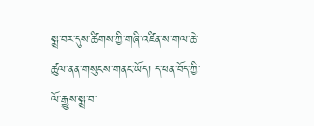སྨྲ་བར་དུས་ཚིགས་ཀྱི་གཞི་འཛིན་ས་གལ་ཆེ་ཚུལ་ནན་གསུངས་གནང་ཡོད། ད་ཕན་བོད་ཀྱི་ལོ་རྒྱུས་སྨྲ་བ་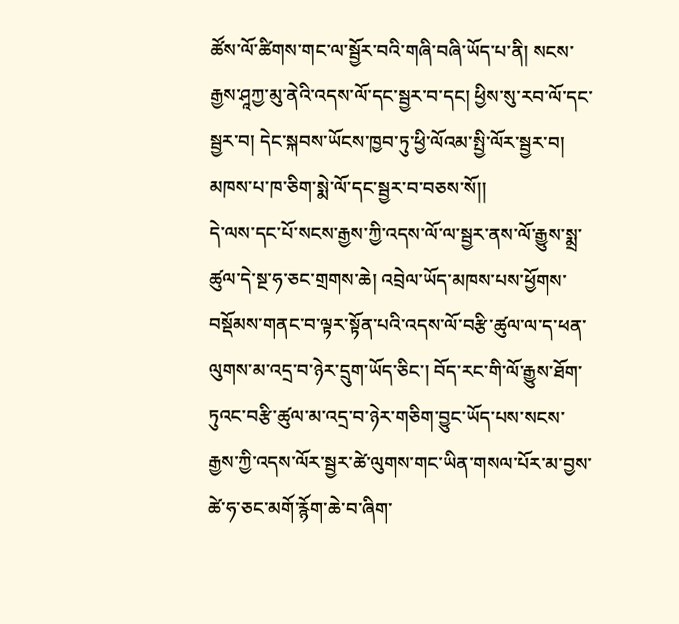ཚོས་ལོ་ཚིགས་གང་ལ་སྦྱོར་བའི་གཞི་བཞི་ཡོད་པ་ནི། སངས་རྒྱས་ཤཱཀྱ་མུ་ནེའི་འདས་ལོ་དང་སྦྱར་བ་དང། ཕྱིས་སུ་རབ་ལོ་དང་སྦྱར་བ། དེང་སྐབས་ཡོངས་ཁྱབ་ཏུ་ཕྱི་ལོའམ་སྤྱི་ལོར་སྦྱར་བ། མཁས་པ་ཁ་ཅིག་སྨེ་ལོ་དང་སྦྱར་བ་བཅས་སོ།།
དེ་ལས་དང་པོ་སངས་རྒྱས་ཀྱི་འདས་ལོ་ལ་སྦྱར་ནས་ལོ་རྒྱུས་སྨྲ་ཚུལ་དེ་སྔ་ཧ་ཅང་གྲགས་ཆེ། འབྲེལ་ཡོད་མཁས་པས་ཕྱོགས་བསྡོམས་གནང་བ་ལྟར་སྟོན་པའི་འདས་ལོ་བརྩི་ཚུལ་ལ་ད་ཕན་ལུགས་མ་འདྲ་བ་ཉེར་དྲུག་ཡོད་ཅིང་། བོད་རང་གི་ལོ་རྒྱུས་ཐོག་ཏུའང་བརྩི་ཚུལ་མ་འདྲ་བ་ཉེར་གཅིག་བྱུང་ཡོད་པས་སངས་རྒྱས་ཀྱི་འདས་ལོར་སྦྱར་ཚེ་ལུགས་གང་ཡིན་གསལ་པོར་མ་བྱས་ཚེ་ཧ་ཅང་མགོ་རྙོག་ཆེ་བ་ཞིག་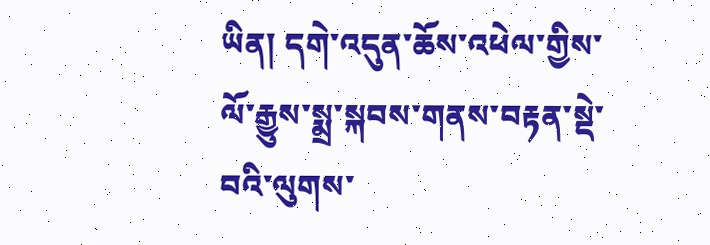ཡིན། དགེ་འདུན་ཆོས་འཕེལ་གྱིས་ལོ་རྒྱུས་སྨྲ་སྐབས་གནས་བརྟན་སྡེ་བའི་ལུགས་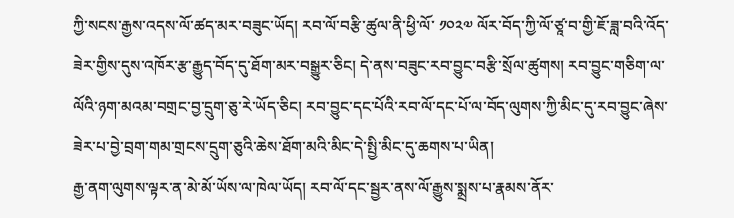ཀྱི་སངས་རྒྱས་འདས་ལོ་ཚད་མར་བཟུང་ཡོད། རབ་ལོ་བརྩི་ཚུལ་ནི་ཕྱི་ལོ་ ༡༠༢༧ ལོར་བོད་ཀྱི་ལོ་ཙཱ་བ་གྱི་ཇོ་ཟླ་བའི་འོད་ཟེར་གྱིས་དུས་འཁོར་རྩ་རྒྱུད་བོད་དུ་ཐོག་མར་བསྒྱུར་ཅིང། དེ་ནས་བཟུང་རབ་བྱུང་བརྩི་སྲོལ་ཚུགས། རབ་བྱུང་གཅིག་ལ་ལོའི་ཉག་མའམ་བགྲང་བྱ་དྲུག་ཅུ་རེ་ཡོད་ཅིང། རབ་བྱུང་དང་པོའི་རབ་ལོ་དང་པོ་ལ་བོད་ལུགས་ཀྱི་མིང་དུ་རབ་བྱུང་ཞེས་ཟེར་པ་བྱེ་བྲག་གམ་གྲངས་དྲུག་ཅུའི་ཆེས་ཐོག་མའི་མིང་དེ་སྤྱི་མིང་དུ་ཆགས་པ་ཡིན།
རྒྱ་ནག་ལུགས་ལྟར་ན་མེ་མོ་ཡོས་ལ་ཁེལ་ཡོད། རབ་ལོ་དང་སྦྱར་ནས་ལོ་རྒྱུས་སྨྲས་པ་རྣམས་ནོར་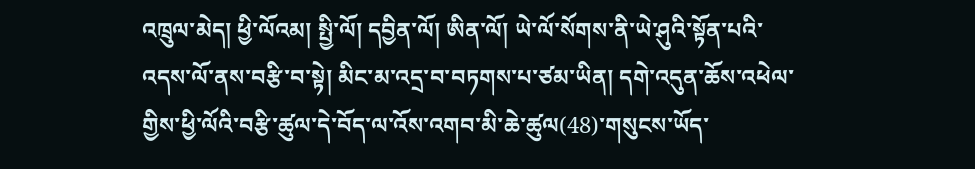འཁྲུལ་མེད། ཕྱི་ལོའམ། སྤྱི་ལོ། དབྱིན་ལོ། ཨིན་ལོ། ཡེ་ལོ་སོགས་ནི་ཡེ་ཤུའི་སྟོན་པའི་འདས་ལོ་ནས་བརྩི་བ་སྟེ། མིང་མ་འདྲ་བ་བཏགས་པ་ཙམ་ཡིན། དགེ་འདུན་ཆོས་འཕེལ་གྱིས་ཕྱི་ལོའི་བརྩི་ཚུལ་དེ་བོད་ལ་འོས་འགབ་མི་ཆེ་ཚུལ(48)་གསུངས་ཡོད་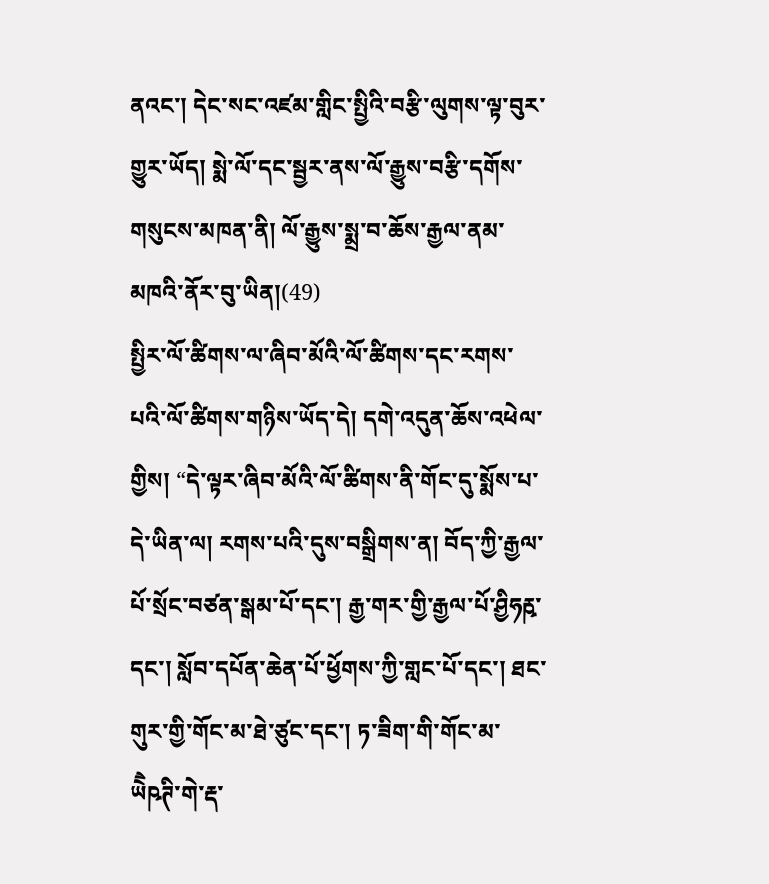ནའང་། དེང་སང་འཛམ་གླིང་སྤྱིའི་བརྩི་ལུགས་ལྟ་བུར་གྱུར་ཡོད། སྨེ་ལོ་དང་སྦྱར་ནས་ལོ་རྒྱུས་བརྩི་དགོས་གསུངས་མཁན་ནི། ལོ་རྒྱུས་སྨྲ་བ་ཆོས་རྒྱལ་ནམ་མཁའི་ནོར་བུ་ཡིན།(49)
སྤྱིར་ལོ་ཚིགས་ལ་ཞིབ་མོའི་ལོ་ཚིགས་དང་རགས་པའི་ལོ་ཚིགས་གཉིས་ཡོད་དེ། དགེ་འདུན་ཆོས་འཕེལ་གྱིས། “དེ་ལྟར་ཞིབ་མོའི་ལོ་ཚིགས་ནི་གོང་དུ་སྨོས་པ་དེ་ཡིན་ལ། རགས་པའི་དུས་བསྒྲིགས་ན། བོད་ཀྱི་རྒྱལ་པོ་སྲོང་བཙན་སྒམ་པོ་དང་། རྒྱ་གར་གྱི་རྒྱལ་པོ་ཤྱིཧརྵ་དང་། སློབ་དཔོན་ཆེན་པོ་ཕྱོགས་ཀྱི་གླང་པོ་དང་། ཐང་གུར་གྱི་གོང་མ་ཐེ་ཙུང་དང་། ཏ་ཟིག་གི་གོང་མ་ཡེཻཥཊི་གེ་རྡ་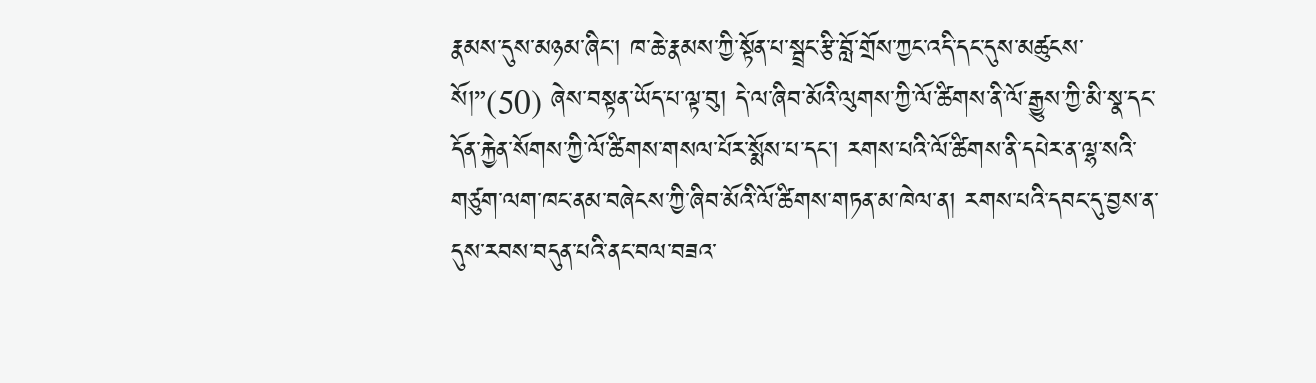རྣམས་དུས་མཉམ་ཞིང་། ཁ་ཆེ་རྣམས་ཀྱི་སྟོན་པ་སྦྲང་རྩི་བློ་གྲོས་ཀྱང་འདི་དང་དུས་མཚུངས་སོ།”(50) ཞེས་བསྟན་ཡོད་པ་ལྟ་བུ། དེ་ལ་ཞིབ་མོའི་ལུགས་ཀྱི་ལོ་ཚིགས་ནི་ལོ་རྒྱུས་ཀྱི་མི་སྣ་དང་དོན་རྐྱེན་སོགས་ཀྱི་ལོ་ཚིགས་གསལ་པོར་སྨོས་པ་དང་། རགས་པའི་ལོ་ཚིགས་ནི་དཔེར་ན་ལྷ་སའི་གཙུག་ལག་ཁང་ནམ་བཞེངས་ཀྱི་ཞིབ་མོའི་ལོ་ཚིགས་གཏན་མ་ཁེལ་ན། རགས་པའི་དབང་དུ་བྱས་ན་དུས་རབས་བདུན་པའི་ནང་བལ་བཟའ་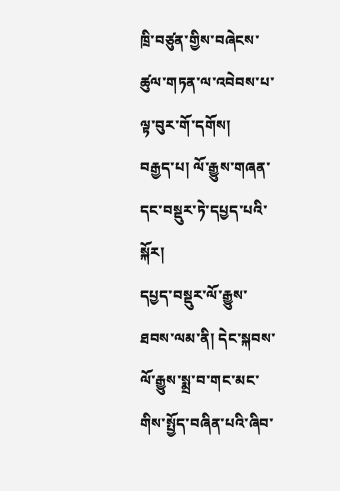ཁྲི་བཙུན་གྱིས་བཞེངས་ཚུལ་གཏན་ལ་འབེབས་པ་ལྟ་བུར་གོ་དགོས།
བརྒྱད་པ། ལོ་རྒྱུས་གཞན་དང་བསྡུར་ཏེ་དཔྱད་པའི་སྐོར།
དཔྱད་བསྡུར་ལོ་རྒྱུས་ཐབས་ལམ་ནི། དེང་སྐབས་ལོ་རྒྱུས་སྨྲ་བ་གང་མང་གིས་སྤྱོད་བཞིན་པའི་ཞིབ་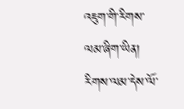འཇུག་གི་རིགས་ལམ་ཞིག་ཡིན། རིགས་ལམ་དེས་ལོ་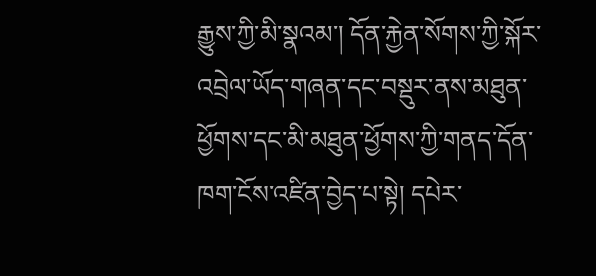རྒྱུས་ཀྱི་མི་སྣའམ་། དོན་རྐྱེན་སོགས་ཀྱི་སྐོར་འབྲེལ་ཡོད་གཞན་དང་བསྡུར་ནས་མཐུན་ཕྱོགས་དང་མི་མཐུན་ཕྱོགས་ཀྱི་གནད་དོན་ཁག་ངོས་འཛིན་བྱེད་པ་སྟེ། དཔེར་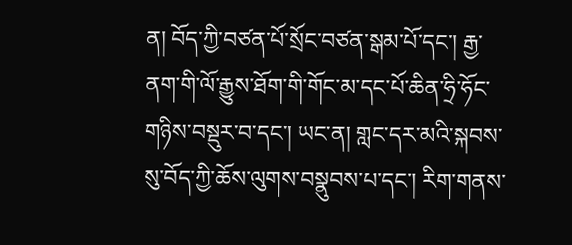ན། བོད་ཀྱི་བཙན་པོ་སྲོང་བཙན་སྒམ་པོ་དང་། རྒྱ་ནག་གི་ལོ་རྒྱུས་ཐོག་གི་གོང་མ་དང་པོ་ཆིན་ཧྲི་ཧོང་གཉིས་བསྡུར་བ་དང་། ཡང་ན། གླང་དར་མའི་སྐབས་སུ་བོད་ཀྱི་ཆོས་ལུགས་བསྣུབས་པ་དང་། རིག་གནས་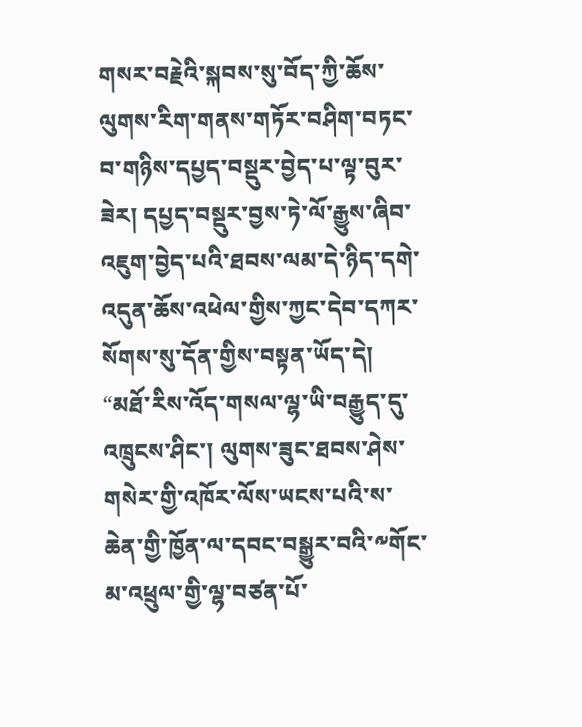གསར་བརྗེའི་སྐབས་སུ་བོད་ཀྱི་ཆོས་ལུགས་རིག་གནས་གཏོར་བཤིག་བཏང་བ་གཉིས་དཔྱད་བསྡུར་བྱེད་པ་ལྟ་བུར་ཟེར། དཔྱད་བསྡུར་བྱས་ཏེ་ལོ་རྒྱུས་ཞིབ་འཇུག་བྱེད་པའི་ཐབས་ལམ་དེ་ཉིད་དགེ་འདུན་ཆོས་འཕེལ་གྱིས་ཀྱང་དེབ་དཀར་སོགས་སུ་དོན་གྱིས་བསྟན་ཡོད་དེ། “མཐོ་རིས་འོད་གསལ་ལྷ་ཡི་བརྒྱུད་དུ་འཁྲུངས་ཤིང་། ལུགས་ཟུང་ཐབས་ཤེས་གསེར་གྱི་འཁོར་ལོས་ཡངས་པའི་ས་ཆེན་གྱི་ཁྱོན་ལ་དབང་བསྒྱུར་བའི་༸གོང་མ་འཕྲུལ་གྱི་ལྷ་བཙན་པོ་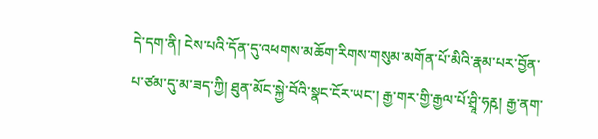དེ་དག་ནི། ངེས་པའི་དོན་དུ་འཕགས་མཆོག་རིགས་གསུམ་མགོན་པོ་མིའི་རྣམ་པར་བྱོན་པ་ཙམ་དུ་མ་ཟད་ཀྱི། ཐུན་མོང་སྐྱེ་བོའི་སྣང་ངོར་ཡང་། རྒྱ་གར་གྱི་རྒྱལ་པོ་ཤྲཱི་ཧརྵ། རྒྱ་ནག་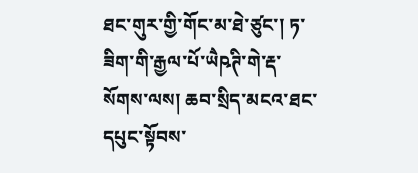ཐང་གུར་གྱི་གོང་མ་ཐེ་ཙུང་། ཏ་ཟིག་གི་རྒྱལ་པོ་ཡཻཥཊི་གེ་རྡ་སོགས་ལས། ཆབ་སྲིད་མངའ་ཐང་དཔུང་སྟོབས་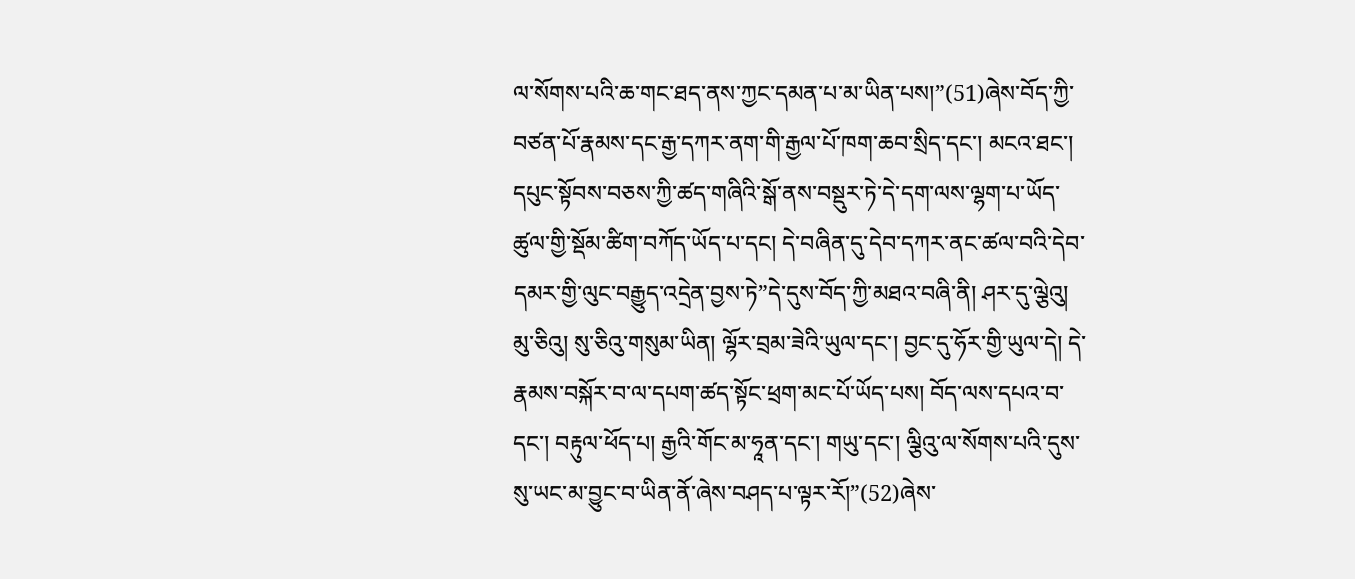ལ་སོགས་པའི་ཆ་གང་ཐད་ནས་ཀྱང་དམན་པ་མ་ཡིན་པས།”(51)ཞེས་བོད་ཀྱི་བཙན་པོ་རྣམས་དང་རྒྱ་དཀར་ནག་གི་རྒྱལ་པོ་ཁག་ཆབ་སྲིད་དང་། མངའ་ཐང་། དཔུང་སྟོབས་བཅས་ཀྱི་ཚད་གཞིའི་སྒོ་ནས་བསྡུར་ཏེ་དེ་དག་ལས་ལྷག་པ་ཡོད་ཚུལ་གྱི་སྡོམ་ཚིག་བཀོད་ཡོད་པ་དང། དེ་བཞིན་དུ་དེབ་དཀར་ནང་ཚལ་བའི་དེབ་དམར་གྱི་ལུང་བརྒྱུད་འདྲེན་བྱས་ཏེ”དེ་དུས་བོད་ཀྱི་མཐའ་བཞི་ནི། ཤར་དུ་ལྕེའུ། མུ་ཅིའུ། སུ་ཅིའུ་གསུམ་ཡིན། ལྷོར་བྲམ་ཟེའི་ཡུལ་དང་། བྱང་དུ་ཧོར་གྱི་ཡུལ་དེ། དེ་རྣམས་བསྐོར་བ་ལ་དཔག་ཚད་སྟོང་ཕྲག་མང་པོ་ཡོད་པས། བོད་ལས་དཔའ་བ་དང་། བརྟུལ་ཕོད་པ། རྒྱའི་གོང་མ་ཧཱན་དང་། གཡུ་དང་། ལྕིའུ་ལ་སོགས་པའི་དུས་སུ་ཡང་མ་བྱུང་བ་ཡིན་ནོ་ཞེས་བཤད་པ་ལྟར་རོ།”(52)ཞེས་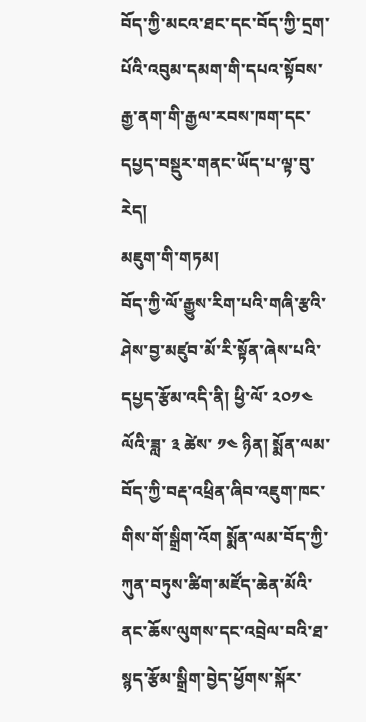བོད་ཀྱི་མངའ་ཐང་དང་བོད་ཀྱི་དྲག་པོའི་འབུམ་དམག་གི་དཔའ་སྟོབས་རྒྱ་ནག་གི་རྒྱལ་རབས་ཁག་དང་དཔྱད་བསྡུར་གནང་ཡོད་པ་ལྟ་བུ་རེད།
མཇུག་གི་གཏམ།
བོད་ཀྱི་ལོ་རྒྱུས་རིག་པའི་གཞི་རྩའི་ཤེས་བྱ་མཛུབ་མོ་རི་སྟོན་ཞེས་པའི་དཔྱད་རྩོམ་འདི་ནི། ཕྱི་ལོ་ ༢༠༡༤ ལོའི་ཟླ་ ༣ ཚེས་ ༡༤ ཉིན། སྨོན་ལམ་བོད་ཀྱི་བརྡ་འཕྲིན་ཞིབ་འཇུག་ཁང་གིས་གོ་སྒྲིག་འོག སྨོན་ལམ་བོད་ཀྱི་ཀུན་བཏུས་ཚིག་མཛོད་ཆེན་མོའི་ནང་ཆོས་ལུགས་དང་འབྲེལ་བའི་ཐ་སྙད་རྩོམ་སྒྲིག་བྱེད་ཕྱོགས་སྐོར་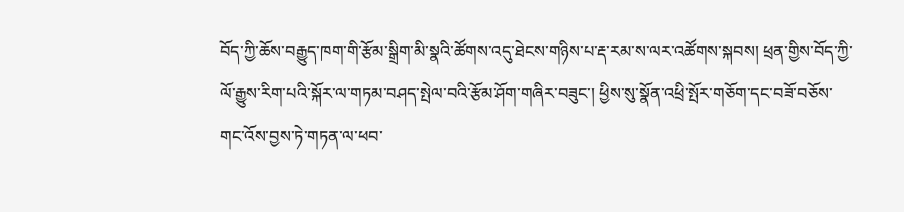བོད་ཀྱི་ཆོས་བརྒྱུད་ཁག་གི་རྩོམ་སྒྲིག་མི་སྣའི་ཚོགས་འདུ་ཐེངས་གཉིས་པ་རྡ་རམ་ས་ལར་འཚོགས་སྐབས། ཕྲན་གྱིས་བོད་ཀྱི་ལོ་རྒྱུས་རིག་པའི་སྐོར་ལ་གཏམ་བཤད་སྤེལ་བའི་རྩོམ་ཤོག་གཞིར་བཟུང་། ཕྱིས་སུ་སྣོན་འཕྲི་སྤོར་གཅོག་དང་བཟོ་བཅོས་གང་འོས་བྱས་ཏེ་གཏན་ལ་ཕབ་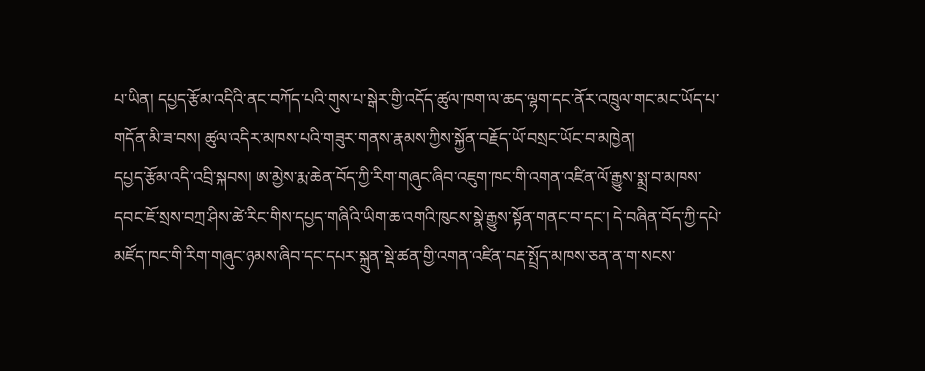པ་ཡིན། དཔྱད་རྩོམ་འདིའི་ནང་བཀོད་པའི་གུས་པ་སྒེར་གྱི་འདོད་ཚུལ་ཁག་ལ་ཆད་ལྷག་དང་ནོར་འཁྲུལ་གང་མང་ཡོད་པ་གདོན་མི་ཟ་བས། ཚུལ་འདིར་མཁས་པའི་གཟུར་གནས་རྣམས་ཀྱིས་སྐྱོན་བརྗོད་ཡོ་བསྲང་ཡོང་བ་མཁྱེན།
དཔྱད་རྩོམ་འདི་འབྲི་སྐབས། ཨ་མྱེས་རྨ་ཆེན་བོད་ཀྱི་རིག་གཞུང་ཞིབ་འཇུག་ཁང་གི་འགན་འཛིན་ལོ་རྒྱུས་སྨྲ་བ་མཁས་དབང་ཇོ་སྲས་བཀྲ་ཤིས་ཚེ་རིང་གིས་དཔྱད་གཞིའི་ཡིག་ཆ་འགའི་ཁུངས་སྣེ་རྒྱུས་སྟོན་གནང་བ་དང་། དེ་བཞིན་བོད་ཀྱི་དཔེ་མཛོད་ཁང་གི་རིག་གཞུང་ཉམས་ཞིབ་དང་དཔར་སྐྲུན་སྡེ་ཚན་གྱི་འགན་འཛིན་བརྡ་སྤྲོད་མཁས་ཅན་ན་ག་སངས་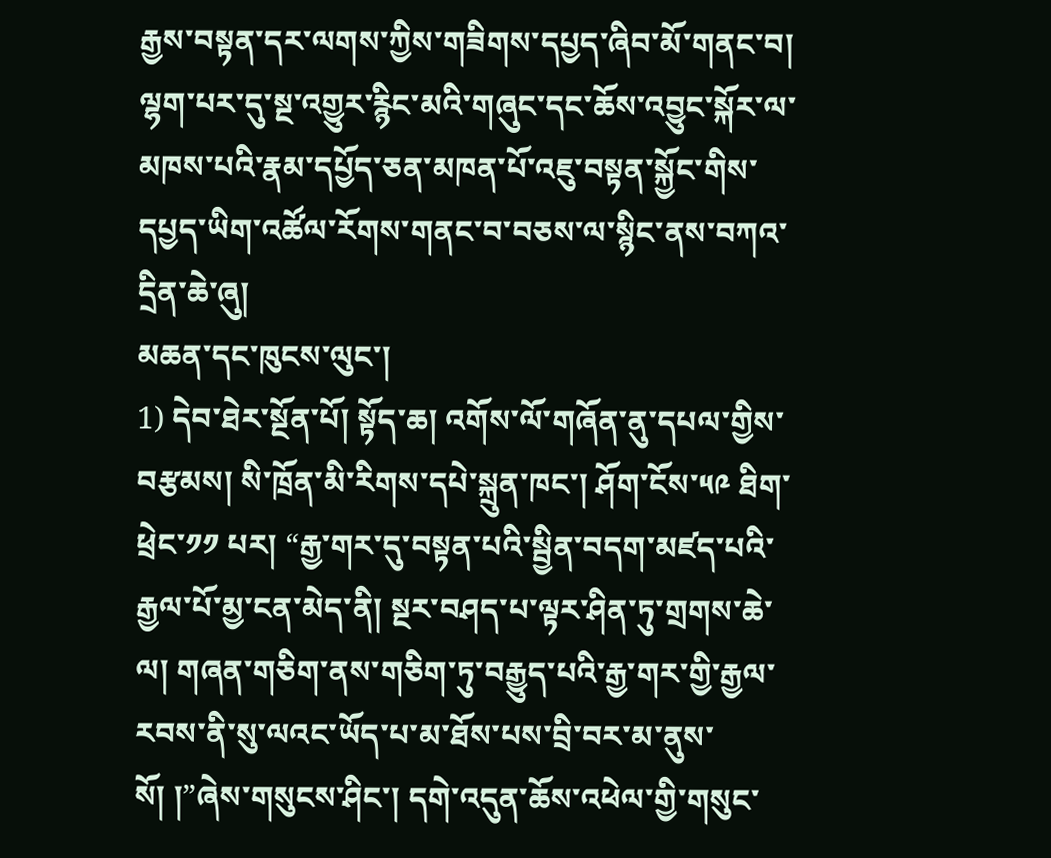རྒྱས་བསྟན་དར་ལགས་ཀྱིས་གཟིགས་དཔྱད་ཞིབ་མོ་གནང་བ། ལྷག་པར་དུ་སྔ་འགྱུར་རྙིང་མའི་གཞུང་དང་ཆོས་འབྱུང་སྐོར་ལ་མཁས་པའི་རྣམ་དཔྱོད་ཅན་མཁན་པོ་འཇུ་བསྟན་སྐྱོང་གིས་དཔྱད་ཡིག་འཚོལ་རོགས་གནང་བ་བཅས་ལ་སྙིང་ནས་བཀའ་དྲིན་ཆེ་ཞུ།
མཆན་དང་ཁུངས་ལུང་།
1) དེབ་ཐེར་སྔོན་པོ། སྟོད་ཆ། འགོས་ལོ་གཞོན་ནུ་དཔལ་གྱིས་བརྩམས། སི་ཁྲོན་མི་རིགས་དཔེ་སྐྲུན་ཁང་། ཤོག་ངོས་༥༩ ཐིག་ཕྲེང་༡༡ པར། “རྒྱ་གར་དུ་བསྟན་པའི་སྦྱིན་བདག་མཛད་པའི་རྒྱལ་པོ་མྱ་ངན་མེད་ནི། སྔར་བཤད་པ་ལྟར་ཤིན་ཏུ་གྲགས་ཆེ་ལ། གཞན་གཅིག་ནས་གཅིག་ཏུ་བརྒྱུད་པའི་རྒྱ་གར་གྱི་རྒྱལ་རབས་ནི་སུ་ལའང་ཡོད་པ་མ་ཐོས་པས་བྲི་བར་མ་ནུས་སོ། །”ཞེས་གསུངས་ཤིང་། དགེ་འདུན་ཆོས་འཕེལ་གྱི་གསུང་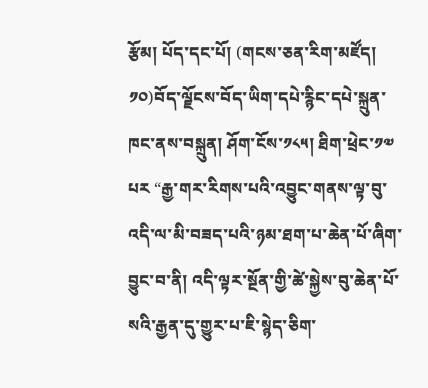རྩོམ། པོད་དང་པོ། (གངས་ཅན་རིག་མཛོད། ༡༠)བོད་ལྗོངས་བོད་ཡིག་དཔེ་རྙིང་དཔེ་སྐྲུན་ཁང་ནས་བསྐྲུན། ཤོག་ངོས་༡༨༥། ཐིག་ཕྲེང་༡༧ པར “རྒྱ་གར་རིགས་པའི་འབྱུང་གནས་ལྟ་བུ་འདི་ལ་མི་བཟད་པའི་ཉམ་ཐག་པ་ཆེན་པོ་ཞིག་བྱུང་བ་ནི། འདི་ལྟར་སྔོན་གྱི་ཚེ་སྐྱེས་བུ་ཆེན་པོ་སའི་རྒྱན་དུ་གྱུར་པ་ཇི་སྙེད་ཅིག་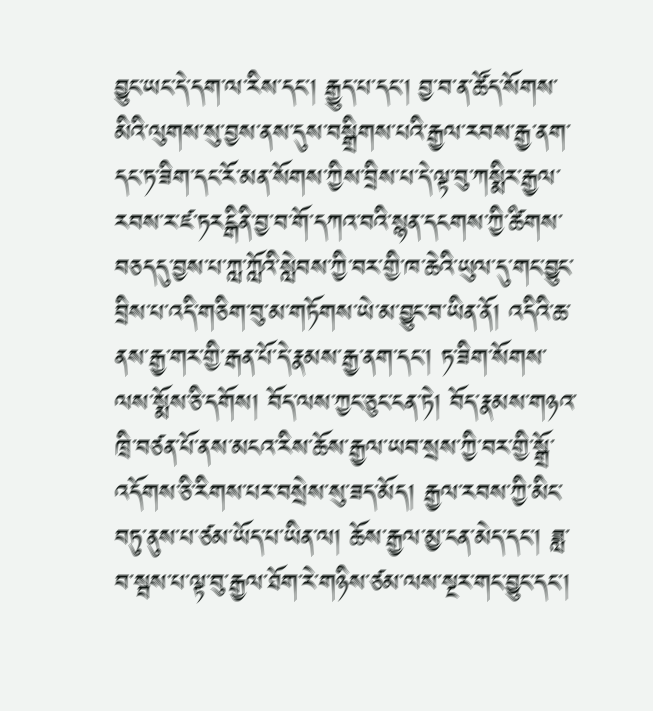བྱུང་ཡང་དེ་དག་ལ་རིས་དང་། རྒྱུད་པ་དང་། བྱ་བ་ན་ཚོད་སོགས་མིའི་ལུགས་སུ་བྱས་ནས་དུས་བསྒྲིགས་པའི་རྒྱལ་རབས་རྒྱ་ནག་དང་ཏ་ཟིག་དང་རོ་མན་སོགས་ཀྱིས་བྲིས་པ་དེ་ལྟ་བུ་ཀསྨིར་རྒྱལ་རབས་ར་ཛ་ཏརངྒིནི་བྱ་བ་གོ་དཀའ་བའི་སྙན་དངགས་ཀྱི་ཚིགས་བཅདདུ་བྱས་པ་ཀླ་ཀློའི་སླེབས་ཀྱི་བར་གྱི་ཁ་ཆེའི་ཡུལ་དུ་གང་བྱུང་བྲིས་པ་འདི་གཅིག་བུ་མ་གཏོགས་ཡེ་མ་བྱུང་བ་ཡིན་ནོ། འདིའི་ཆ་ནས་རྒྱ་གར་གྱི་རྒན་པོ་དེ་རྣམས་རྒྱ་ནག་དང་། ཏ་ཟིག་སོགས་ལས་སྨོས་ཅི་དགོས། བོད་ལས་ཀྱང་ཅུང་ངན་ཏེ། བོད་རྣམས་གཉའ་ཁྲི་བཙན་པོ་ནས་མངའ་རིས་ཆོས་རྒྱལ་ཡབ་སྲས་ཀྱི་བར་གྱི་སྒྲོ་འདོགས་ཅི་རིགས་པར་བསྲེས་སུ་ཟད་མོད། རྒྱལ་རབས་ཀྱི་མིང་བཏུ་ནུས་པ་ཙམ་ཡོད་པ་ཡིན་ལ། ཆོས་རྒྱལ་མྱ་ངན་མེད་དང་། ཟླ་བ་སྦས་པ་ལྟ་བུ་རྒྱལ་ཐོག་རེ་གཉིས་ཙམ་ལས་སྔར་གང་བྱུང་དང་།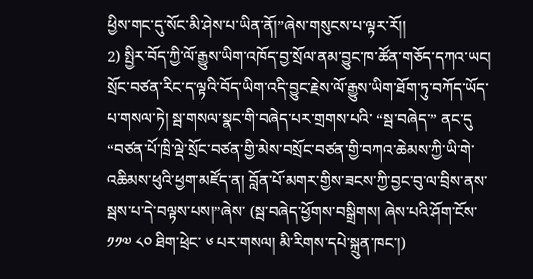ཕྱིས་གང་དུ་སོང་མི་ཤེས་པ་ཡིན་ནོ།”ཞེས་གསུངས་པ་ལྟར་རོ།།
2) སྤྱིར་བོད་ཀྱི་ལོ་རྒྱུས་ཡིག་འཁོད་བྱ་སྲོལ་ནམ་བྱུང་ཁ་ཚོན་གཅོད་དཀའ་ཡང། སྲོང་བཙན་རིང་ད་ལྟའི་བོད་ཡིག་འདི་བྱུང་རྗེས་ལོ་རྒྱུས་ཡིག་ཐོག་ཏུ་བཀོད་ཡོད་པ་གསལ་ཏེ། སྦ་གསལ་སྣང་གི་བཞེད་པར་གྲགས་པའི་ “སྦ་བཞེད་” ནང་དུ “བཙན་པོ་ཁྲི་ལྡེ་སྲོང་བཙན་གྱི་མེས་བསྲོང་བཙན་གྱི་བཀའ་ཆེམས་ཀྱི་ཡི་གེ་འཆིམས་ཕུའི་ཕྱག་མཛོད་ན། བློན་པོ་མགར་གྱིས་ཟངས་ཀྱི་བྱང་བུ་ལ་བྲིས་ནས་སྦས་པ་དེ་བལྟས་པས།”ཞེས་ (སྦ་བཞེད་ཕྱོགས་བསྒྲིགས། ཞེས་པའི་ཤོག་ངོས་༡༡༧ ༨༠ ཐིག་ཕྲེང་ ༦ པར་གསལ། མི་རིགས་དཔེ་སྐྲུན་ཁང་།)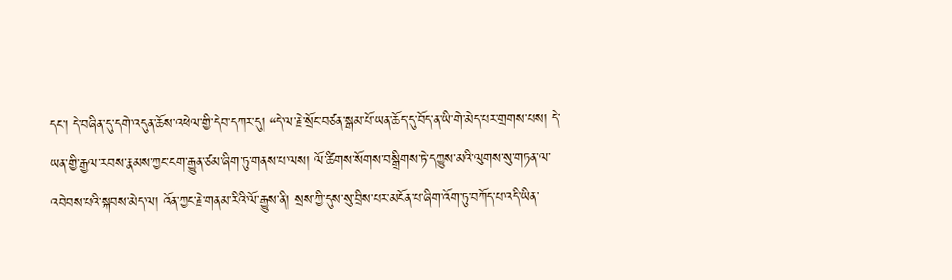དང་། དེ་བཞིན་དུ་དགེ་འདུན་ཆོས་འཕེལ་གྱི་དེབ་དཀར་དུ། “དེ་ལ་རྗེ་སྲོང་བཙན་སྒམ་པོ་ཡན་ཆོད་དུ་བོད་ན་ཡི་གེ་མེད་པར་གྲགས་པས། དེ་ཡན་གྱི་རྒྱལ་རབས་རྣམས་ཀྱང་ངག་རྒྱུན་ཙམ་ཞིག་ཏུ་གནས་པ་ལས། ལོ་ཚིགས་སོགས་བསྒྲིགས་ཏེ་དཀྱུས་མའི་ལུགས་སུ་གཏན་ལ་འབེབས་པའི་སྐབས་མེད་ལ། འོན་ཀྱང་རྗེ་གནམ་རིའི་ལོ་རྒྱུས་ནི། སྲས་ཀྱི་དུས་སུ་བྲིས་པར་མངོན་པ་ཞིག་འོག་ཏུ་བཀོད་པ་འདི་ཡིན་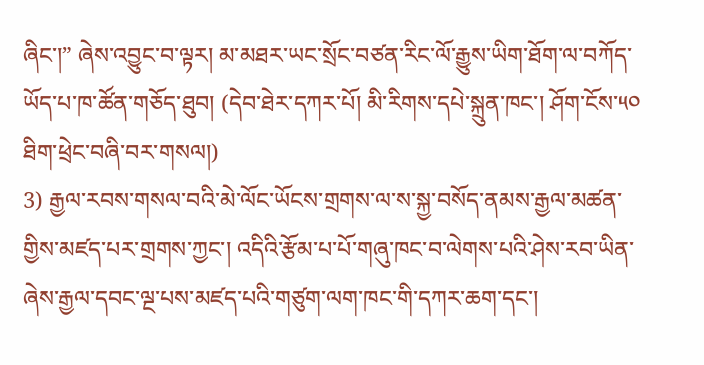ཞིང་།” ཞེས་འབྱུང་བ་ལྟར། མ་མཐར་ཡང་སྲོང་བཙན་རིང་ལོ་རྒྱུས་ཡིག་ཐོག་ལ་བཀོད་ཡོད་པ་ཁ་ཚོན་གཅོད་ཐུབ། (དེབ་ཐེར་དཀར་པོ། མི་རིགས་དཔེ་སྐྲུན་ཁང་། ཤོག་ངོས་༥༠ ཐིག་ཕྲེང་བཞི་བར་གསལ།)
3) རྒྱལ་རབས་གསལ་བའི་མེ་ལོང་ཡོངས་གྲགས་ལ་ས་སྐྱ་བསོད་ནམས་རྒྱལ་མཚན་གྱིས་མཛད་པར་གྲགས་ཀྱང་། འདིའི་རྩོམ་པ་པོ་གཞུ་ཁང་བ་ལེགས་པའི་ཤེས་རབ་ཡིན་ཞེས་རྒྱལ་དབང་ལྔ་པས་མཛད་པའི་གཙུག་ལག་ཁང་གི་དཀར་ཆག་དང་།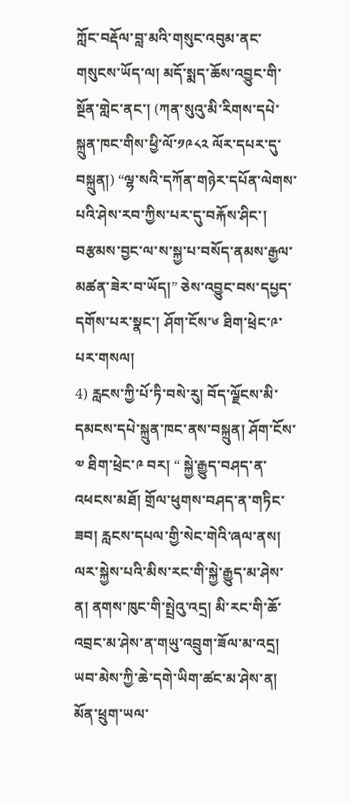ཀློང་བརྡོལ་བླ་མའི་གསུང་འབུམ་ནང་གསུངས་ཡོད་ལ། མདོ་སྨད་ཆོས་འབྱུང་གི་སྔོན་གླེང་ནང་། (ཀན་སུའུ་མི་རིགས་དཔེ་སྐྲུན་ཁང་གིས་ཕྱི་ལོ་༡༩༨༢ ལོར་དཔར་དུ་བསྐྲུན།) “ལྷ་སའི་དཀོན་གཉེར་དཔོན་ལེགས་པའི་ཤེས་རབ་ཀྱིས་པར་དུ་བརྐོས་ཤིང་། བརྩམས་བྱང་ལ་ས་སྐྱ་པ་བསོད་ནམས་རྒྱལ་མཚན་ཟེར་བ་ཡོད།” ཅེས་འབྱུང་བས་དཔྱད་དགོས་པར་སྣང་། ཤོག་ངོས་༦ ཐིག་ཕྲེང་༩་པར་གསལ།
4) རླངས་ཀྱི་པོ་ཏི་བསེ་རུ། བོད་ལྗོངས་མི་དམངས་དཔེ་སྐྲུན་ཁང་ནས་བསྐྲུན། ཤོག་ངོས་༧ ཐིག་ཕྲེང་༩ བར། “ སྐྱེ་རྒྱུད་བཤད་ན་འཕངས་མཐོ། གྲོལ་ཕུགས་བཤད་ན་གཏིང་ཟབ། རླངས་དཔལ་གྱི་སེང་གེའི་ཞལ་ནས། ལར་སྐྱེས་པའི་མིས་རང་གི་སྐྱེ་རྒྱུད་མ་ཤེས་ན། ནགས་ཁུང་གི་སྤྲེའུ་འདྲ། མི་རང་གི་ཆོ་འབྲང་མ་ཤེས་ན་གཡུ་འབྲུག་ཟོལ་མ་འདྲ། ཡབ་མེས་ཀྱི་ཆེ་དགེ་ཡིག་ཚང་མ་ཤེས་ན། མོན་ཕྲུག་ཡལ་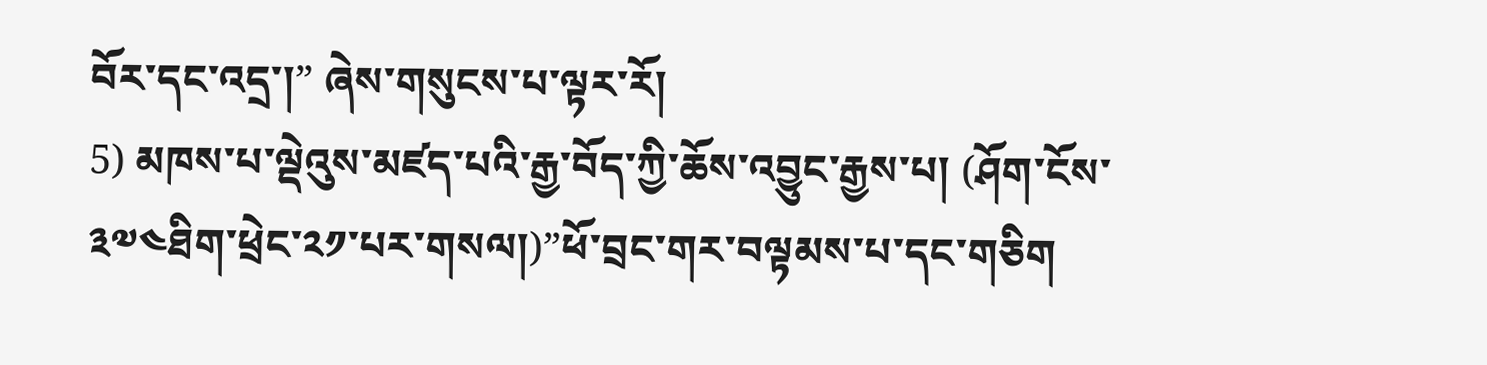བོར་དང་འདྲ་།” ཞེས་གསུངས་པ་ལྟར་རོ།
5) མཁས་པ་ལྡེའུས་མཛད་པའི་རྒྱ་བོད་ཀྱི་ཆོས་འབྱུང་རྒྱས་པ། (ཤོག་ངོས་༣༧༤ཐིག་ཕྲེང་༢༡་པར་གསལ།)”ཕོ་བྲང་གར་བལྟམས་པ་དང་གཅིག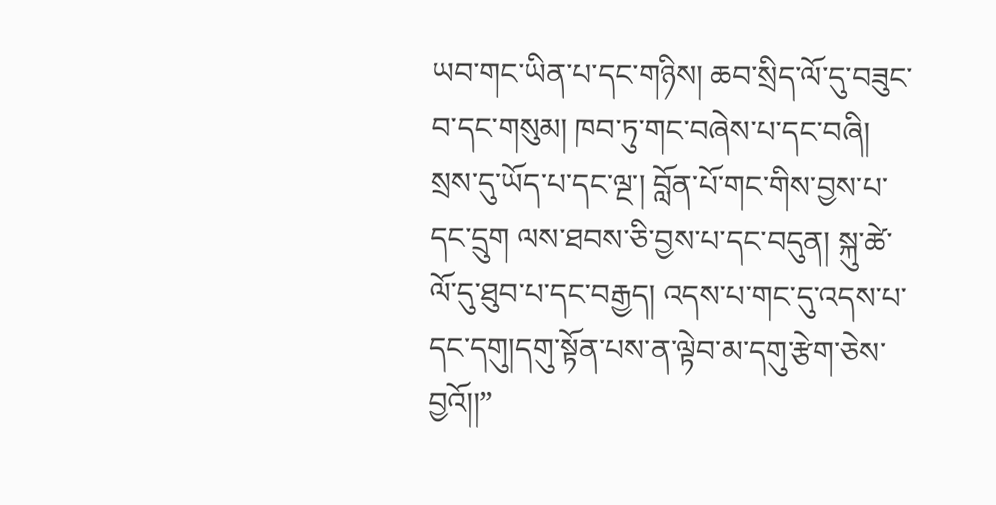ཡབ་གང་ཡིན་པ་དང་གཉིས། ཆབ་སྲིད་ལོ་དུ་བཟུང་བ་དང་གསུམ། ཁབ་ཏུ་གང་བཞེས་པ་དང་བཞི། སྲས་དུ་ཡོད་པ་དང་ལྔ་། བློན་པོ་གང་གིས་བྱས་པ་དང་དྲུག ལས་ཐབས་ཅི་བྱས་པ་དང་བདུན། སྐུ་ཚེ་ལོ་དུ་ཐུབ་པ་དང་བརྒྱད། འདས་པ་གང་དུ་འདས་པ་དང་དགུ།དགུ་སྟོན་པས་ན་ལྟེབ་མ་དགུ་རྩེག་ཅེས་བྱའོ།།”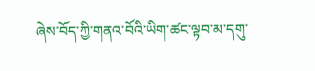ཞེས་བོད་ཀྱི་གནའ་བོའི་ཡིག་ཚང་ལྟབ་མ་དགུ་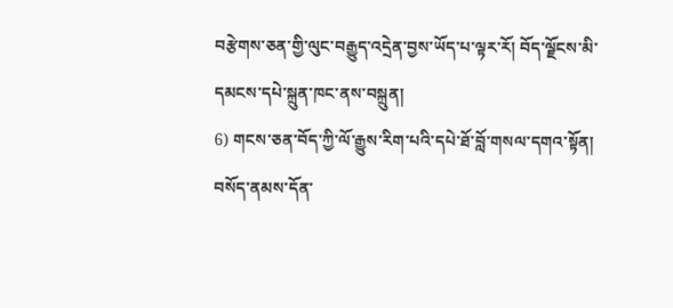བརྩེགས་ཅན་གྱི་ལུང་བརྒྱུད་འདྲེན་བྱས་ཡོད་པ་ལྟར་རོ། བོད་ལྗོངས་མི་དམངས་དཔེ་སྐྲུན་ཁང་ནས་བསྐྲུན།
6) གངས་ཅན་བོད་ཀྱི་ལོ་རྒྱུས་རིག་པའི་དཔེ་ཐོ་བློ་གསལ་དགའ་སྟོན། བསོད་ནམས་དོན་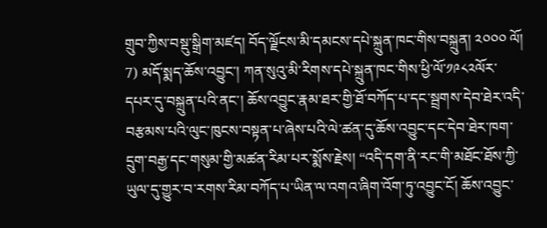གྲུབ་ཀྱིས་བསྡུ་སྒྲིག་མཛད། བོད་ལྗོངས་མི་དམངས་དཔེ་སྐྲུན་ཁང་གིས་བསྐྲུན། ༢༠༠༠ ལོ།
7) མདོ་སྨད་ཆོས་འབྱུང་། ཀན་སུའུ་མི་རིགས་དཔེ་སྐྲུན་ཁང་གིས་ཕྱི་ལོ་༡༩༨༢ལོར་དཔར་དུ་བསྐྲུན་པའི་ནང་། ཆོས་འབྱུང་རྣམ་ཐར་གྱི་ཐོ་བཀོད་པ་དང་སྦྲགས་དེབ་ཐེར་འདི་བརྩམས་པའི་ལུང་ཁུངས་བསྟན་པ་ཞེས་པའི་ལེ་ཚན་དུ་ཆོས་འབྱུང་དང་དེབ་ཐེར་ཁག་དྲུག་བརྒྱ་དང་གསུམ་གྱི་མཚན་རིམ་པར་སྨོས་རྗེས། “འདི་དག་ནི་རང་གི་མཐོང་ཐོས་ཀྱི་ཡུལ་དུ་གྱུར་བ་རགས་རིམ་བཀོད་པ་ཡིན་ལ་འགའ་ཞིག་འོག་ཏུ་འབྱུང་ངོ། ཆོས་འབྱུང་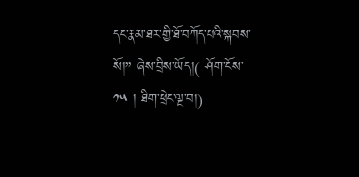དང་རྣམ་ཐར་གྱི་ཐོ་བཀོད་པའི་སྐབས་སོ།” ཞེས་བྲིས་ཡོད།( ཤོག་ངོས་༡༥ ། ཐིག་ཕྲེང་ལྔ་བ།)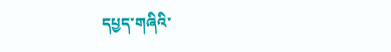དཔྱད་གཞིའི་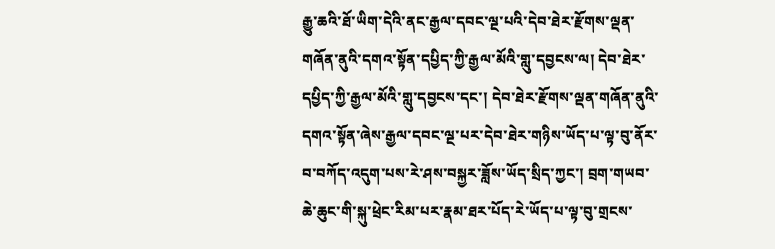རྒྱུ་ཆའི་ཐོ་ཡིག་དེའི་ནང་རྒྱལ་དབང་ལྔ་པའི་དེབ་ཐེར་རྫོགས་ལྡན་གཞོན་ནུའི་དགའ་སྟོན་དཔྱིད་ཀྱི་རྒྱལ་མོའི་གླུ་དབྱངས་ལ། དེབ་ཐེར་དཔྱིད་ཀྱི་རྒྱལ་མོའི་གླུ་དབྱངས་དང་། དེབ་ཐེར་རྫོགས་ལྡན་གཞོན་ནུའི་དགའ་སྟོན་ཞེས་རྒྱལ་དབང་ལྔ་པར་དེབ་ཐེར་གཉིས་ཡོད་པ་ལྟ་བུ་ནོར་བ་བཀོད་འདུག་པས་རེ་ཤས་བསྐྱར་ཟློས་ཡོད་སྲིད་ཀྱང་། བྲག་གཡབ་ཆེ་ཆུང་གི་སྐུ་ཕྲེང་རིམ་པར་རྣམ་ཐར་པོད་རེ་ཡོད་པ་ལྟ་བུ་གྲངས་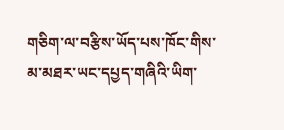གཅིག་ལ་བརྩིས་ཡོད་པས་ཁོང་གིས་མ་མཐར་ཡང་དཔྱད་གཞིའི་ཡིག་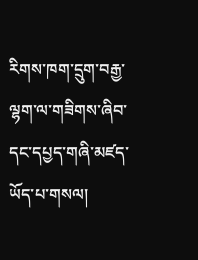རིགས་ཁག་དྲུག་བརྒྱ་ལྷག་ལ་གཟིགས་ཞིབ་དང་དཔྱད་གཞི་མཛད་ཡོད་པ་གསལ།